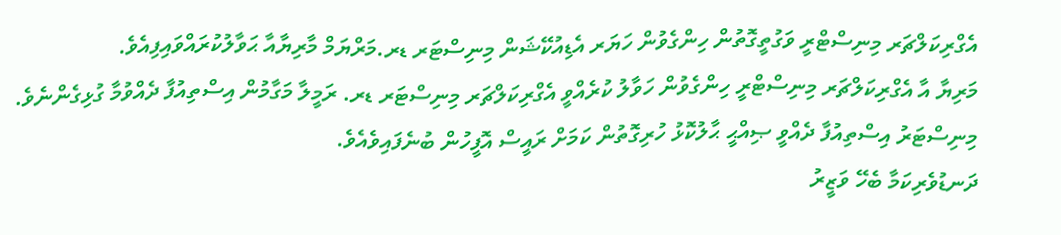އެގްރިކަލްޗަރ މިނިސްޓްރީ ވަގުތީގޮތުން ހިންގެވުން ހަޔަރ އެޑިއުކޭޝަން މިނިސްޓަރ ޑރ.މަރްޔަމް މާރިޔާއާ ޙަވާލުކުރައްވައިފިއެވެ.
މަރިޔާ އާ އެގްރިކަލްޗަރ މިނިސްޓްރީ ހިންގެވުން ހަވާލު ކުރެއްވީ އެގްރިކަލްޗަރ މިނިސްޓަރ ޑރ. ރަމީލާ މަގާމުން އިސްތިއުފާ ދެއްވުމާ ގުޅިގެންނެވެ.
މިނިސްޓަރު އިސްތިއުފާ ދެއްވީ ޞިއްޙީ ޙާލުކޮޅު ހުރިގޮތުން ކަމަށް ރައީސް އޮފީހުން ބުނެފައިވެއެވެ.
ދަނޑުވެރިކަމާ ބެހޭ ވަޒީރު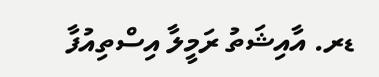ޑރ. އާއިޝަތު ރަމީލާ އިސްތިއުފާ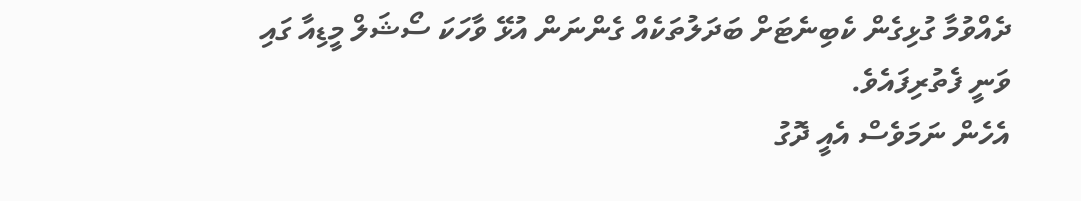ދެއްވުމާ ގުޅިގެން ކެބިނެޓަށް ބަދަލުތަކެއް ގެންނަން އުޅޭ ވާހަކަ ސޯޝަލް މީޑިއާ ގައި ވަނީ ފެތުރިފައެވެ.
އެހެން ނަމަވެސް އެއީ ދޮގު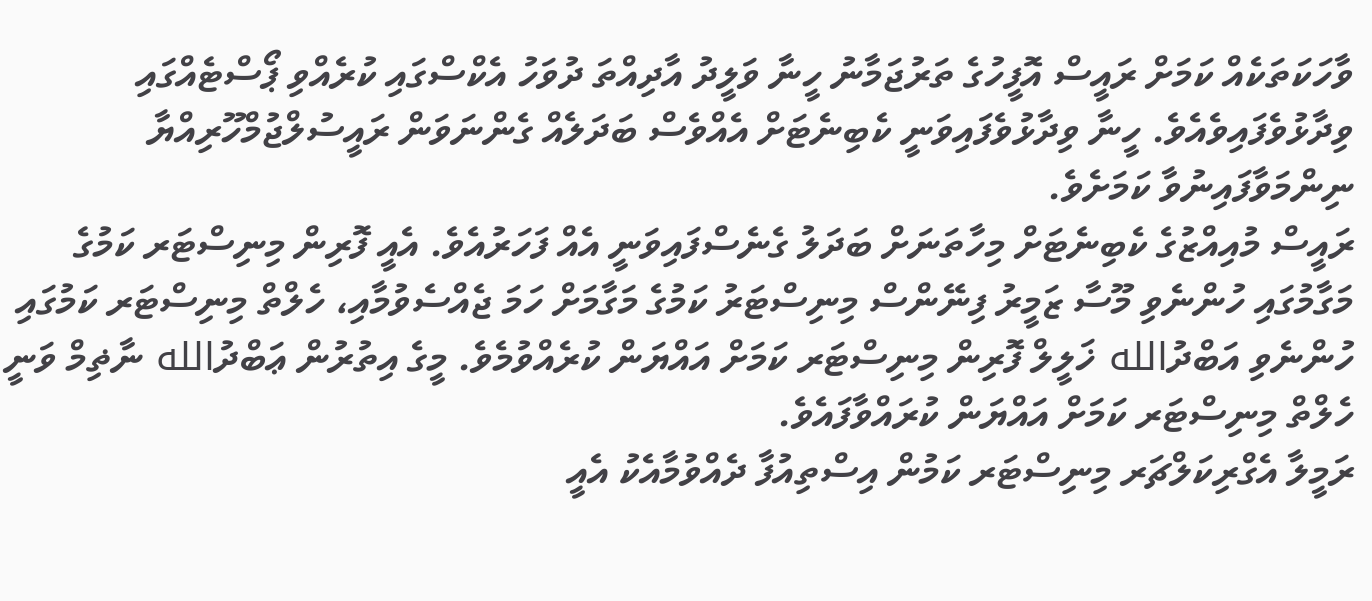ވާހަކަތަކެއް ކަމަށް ރައީސް އޮފީހުގެ ތަރުޖަމާނު ހީނާ ވަލީދު އާދިއްތަ ދުވަހު އެކްސްގައި ކުރެއްވި ޕޯސްޓެއްގައި ވިދާޅުވެފައިވެއެވެ. ހީނާ ވިދާޅުވެފައިވަނީ ކެބިނެޓަށް އެއްވެސް ބަދަލެއް ގެންނަވަން ރައީސުލްޖުމްހޫރިއްޔާ ނިންމަވާފައިނުވާ ކަމަށެވެ.
ރައީސް މުއިއްޒުގެ ކެބިނެޓަށް މިހާތަނަށް ބަދަލު ގެނެސްފައިވަނީ އެއް ފަހަރުއެވެ. އެއީ ފޮރިން މިނިސްޓަރ ކަމުގެ މަގާމުގައި ހުންނެވި މޫސާ ޒަމީރު ފިނޭންސް މިނިސްޓަރު ކަމުގެ މަގާމަށް ހަމަ ޖެއްސެވުމާއި، ހެލްތް މިނިސްޓަރ ކަމުގައި ހުންނެވި އަބްދުالله ޚަލީލް ފޮރިން މިނިސްޓަރ ކަމަށް އައްޔަން ކުރެއްވުމެވެ. މީގެ އިތުރުން ޢަބްދުالله ނާޡިމް ވަނީ ހެލްތް މިނިސްޓަރ ކަމަށް އައްޔަން ކުރައްވާފައެވެ.
ރަމީލާ އެގްރިކަލްޗަރ މިނިސްޓަރ ކަމުން އިސްތިއުފާ ދެއްވުމާއެކު އެއީ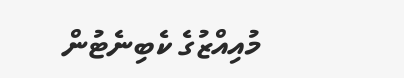މުއިއްޒުގެ ކެބިނެޓުން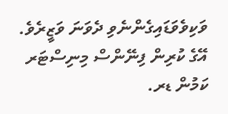ވަކިވެވަޑައިގެންނެވި ދެވަނަ ވަޒީރެވެ. އޭގެ ކުރިން ފިނޭންސް މިނިސްޓަރ ކަމުން ޑރ.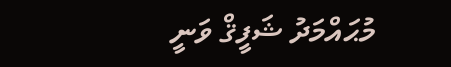މުޙައްމަދު ޝަފީޤް ވަނީ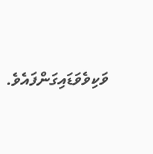ވަކިވެވަޑައިގަންފައެވެ.